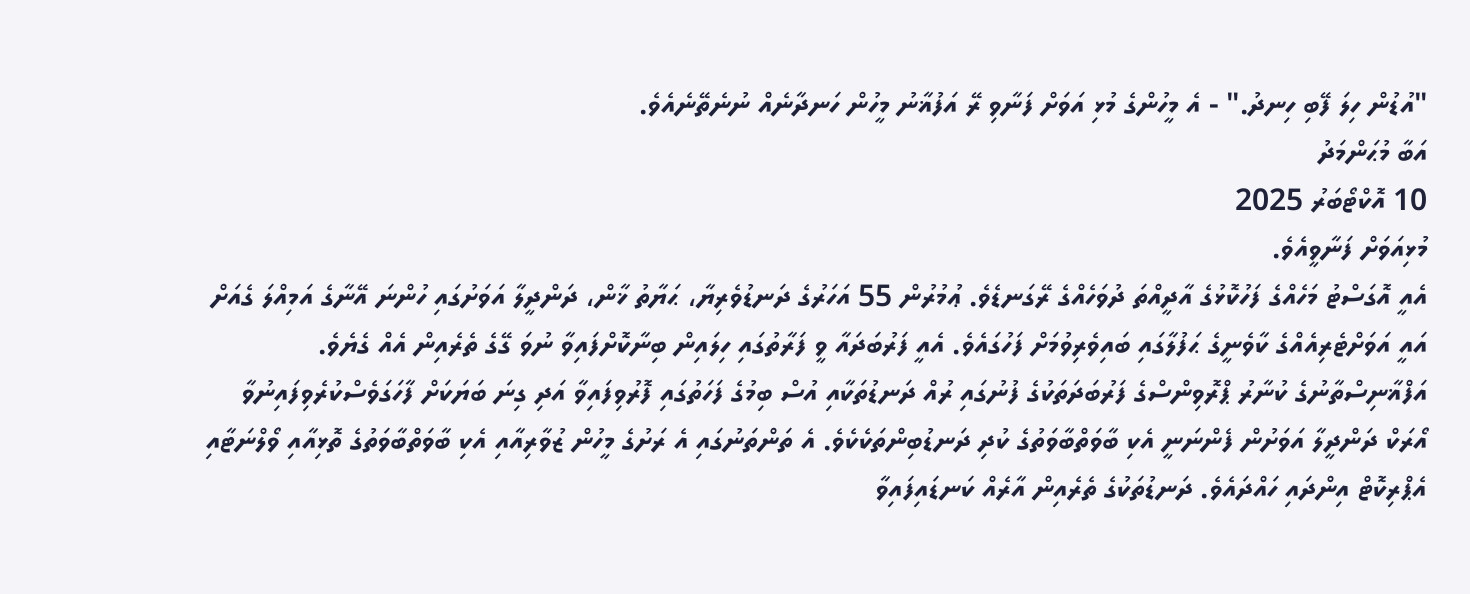"އުޑުން ހިލަ ފޭބި ހިނދު." - އެ މީހުންގެ މުޅި އަވަށް ފަނާވި ރޭ އަފުޣާނު މީހުން ހަނދާނެއް ނުނެތޭނެއެވެ.
އަބާ މުޙަންމަދު
10 އޮކްޓޯބަރު 2025
މުޅިއަވަށް ފަނާވީއެވެ.
އެއީ އޮގަސްޓު މަހެއްގެ ފަހުކޮޅުގެ އާދީއްތަ ދުވަހެއްގެ ރޭގަނޑެވެ. ޢުމުރުން 55 އަހަރުގެ ދަނޑުވެރިޔާ، ޙަޔާތު ޚާން، ދަންދީލާ އަވަށުގައި ހުންނަ އޭނާގެ އަމިއްލަ ގެއަށް އައީ އަވަށްޓެރިއެއްގެ ކާވެނީގެ ޙަފުލާގައި ބައިވެރިވުމަށް ފަހުގައެވެ. އެއީ ފަރުބަދައާ ވީ ފަރާތުގައި ހިލައިން ބިނާކޮށްފައިވާ ނުވަ ގޭގެ ތެރެއިން އެއް ގެޔެވެ.
އަފްޣާނިސްތާނުގެ ކުނާރު ޕްރޮވިންސްގެ ފަރުބަދަތަކުގެ ފުނުގައި ރުއް ދަނޑުތަކާއި އުސް ބިމުގެ ފަހަތުގައި ފޮރުވިފައިވާ އަދި ގިނަ ބަޔަކަށް ފާހަގަވެސްކުރެވިފައިނުވާ އޯރަކް ދަންދީލާ އަވަށުން ފެންނަނީ އެކި ބާވަތްބާވަތުގެ ކުދި ދަނޑުބިންތަކެކެވެ. އެ ތަންތަނުގައި އެ ރަށުގެ މީހުން ޒުވާރިއާއި އެކި ބާވަތްބާވަތުގެ ތޮޅިއާއި ވޯލްނަޓާއި އެޕްރިކޮޓް އިންދައި ހައްދައެވެ. ދަނޑުތަކުގެ ތެރެއިން އާރެއް ކަނޑައިފައިވާ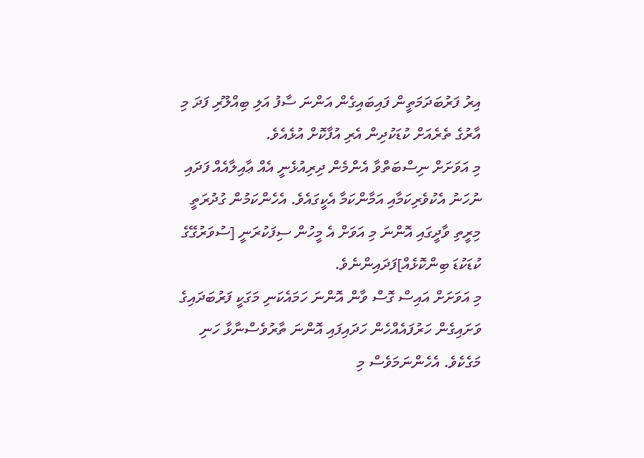އިރު ފަރުބަދަމަތީން ފައިބައިގެން އަންނަ ސާފު އަލި ބިއްލޫރި ފަދަ މި އާރުގެ ތެރެއަށް ކުޑަކުދިން އެރި އުފާކޮށް އުޅެއެވެ.
މި އަވަށަށް ނިސްބަތްވާ އެންމެން ދިރިއުޅެނީ އެއް ޢާއިލާއެއް ފަދައި ނުހަނު އެކުވެރިކަމާއި އަމާންކަމާ އެކީގައެވެ. އެހެންކަމުން ގުދުރަތީ މިރީތި ވާދީގައި އޮންނަ މި އަވަށް އެ މީހުން ސިފަކުރަނީ [ސުވަރުގޭގެ ކުޑަކުޑަ ބިންކޮޅެއް]ފަދައިންނެވެ.
މި އަވަށަށް އައިސް ގޮސް ވާން އޮންނަ ހަމައެކަނި މަގަކީ ފަރުބަދައިގެ ވަށައިގެން ހަރުފައެއްހެން ހަދައިފައި އޮންނަ ތާރުވެސްނާޅާ ހަނި މަގެކެވެ. އެހެންނަމަވެސް މި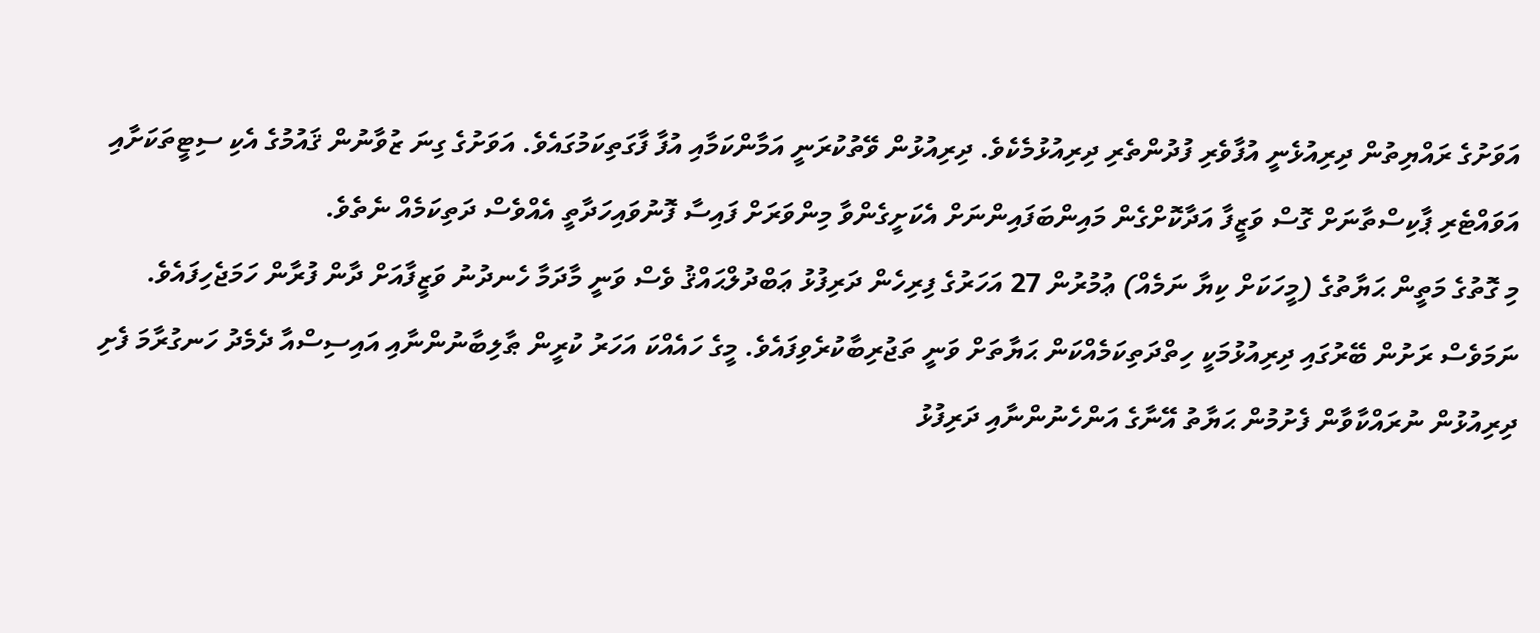އަވަށުގެ ރައްޔިތުން ދިރިއުޅެނީ އުފާވެރި ފުދުންތެރި ދިރިއުޅުމެކެވެ. ދިރިއުޅުން ވޭތުކުރަނީ އަމާންކަމާއި އުފާ ފާގަތިކަމުގައެވެ. އަވަށުގެ ގިނަ ޒުވާނުން ޤައުމުގެ އެކި ސިޓީތަކަށާއި އަވައްޓެރި ޕާކިސްތާނަށް ގޮސް ވަޒީފާ އަދާކޮށްގެން މައިންބަފައިންނަށް އެކަށީގެންވާ މިންވަރަށް ފައިސާ ފޮނުވައިހަދާތީ އެއްވެސް ދަތިކަމެއް ނެތެވެ.
މި ގޮތުގެ މަތީން ޙަޔާތުގެ (މީހަކަށް ކިޔާ ނަމެއް) ޢުމުރުން 27 އަހަރުގެ ފިރިހެން ދަރިފުޅު ޢަބްދުލްޙައްޤު ވެސް ވަނީ މާދަމާ ހެނދުނު ވަޒީފާއަށް ދާން ފުރާން ހަމަޖެހިފައެވެ. ނަމަވެސް ރަށުން ބޭރުގައި ދިރިއުޅުމަކީ ހިތްދަތިކަމެއްކަން ޙަޔާތަށް ވަނީ ތަޖުރިބާކުރެވިފައެވެ. މީގެ ހައެއްކަ އަހަރު ކުރީން ޠާލިބާނުންނާއި އައިސިސްއާ ދެމެދު ހަނގުރާމަ ފެށި ދިރިއުޅުން ނުރައްކާވާން ފެށުމުން ޙަޔާތު އޭނާގެ އަންހެނުންނާއި ދަރިފުޅު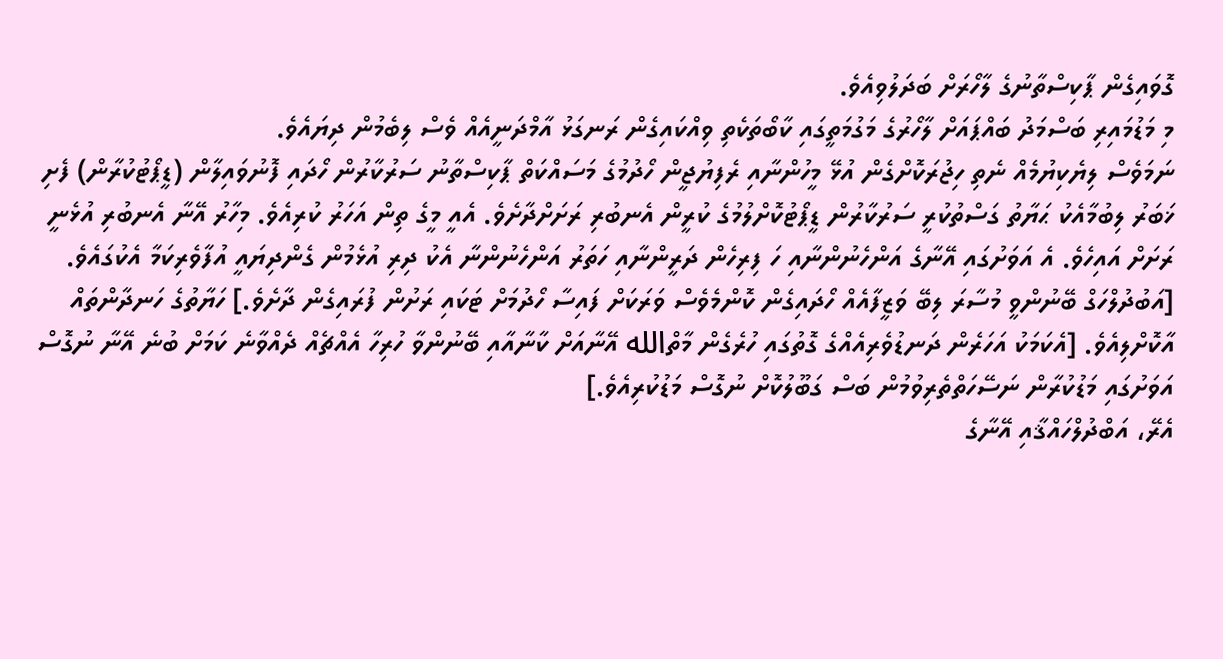ގޮވައިގެން ޕާކިސްތާނުގެ ލާހޯރަށް ބަދަލުވިއެވެ.
މި މަޑުމައިރި ބަސްމަދު ބައްޕައަށް ލާހޯރުގެ މަގުމަތީގައި ކާބޯތަކެތި ވިއްކައިގެން ރަނގަޅު އާމްދަނީއެއް ވެސް ލިބެމުން ދިޔައެވެ.
ނަމަވެސް ލިޔެކިޔުމެއް ނެތި ހިޖުރަކޮށްގެން އުޅޭ މީހުންނާއި ރެފިޔުޖީން ހޯދުމުގެ މަސައްކަތް ޕާކިސްތާނު ސަރުކާރުން ހޯދައި ފޮނުވައިލާން (ޑީޕޯޓުކުރާން) ފެށި ޚަބަރު ލިބުމާއެކު ޙަޔާތު ގަސްތުކުރީ ސަރުކާރުން ޑީޕޯޓުކޮށްލުމުގެ ކުރީން އެނބުރި ރަށަށްދާށެވެ. އެއީ މީގެ ތިން އަހަރު ކުރިއެވެ. މިހާރު އޭނާ އެނބުރި އުޅެނީ ރަށަށް އައިހެވެ. އެ އަވަށުގައި އޭނާގެ އަންހެނުންނާއި ހަ ފިރިހެން ދަރީންނާއި ހަތަރު އަންހެނުންނާ އެކު ދިރި އުޅެމުން ގެންދިޔައީ އުފާވެރިކަމާ އެކުގައެވެ.
[އަބުދުލްހަގް ބޭނުންވީ މުސާރަ ލިބޭ ވަޒީފާއެއް ހޯދައިގެން ކޮންމެވެސް ވަރަކަށް ފައިސާ ހޯދުމަށް ޓަކައި ރަށުން ފުރައިގެން ދާށެވެ.] ހަޔާތުގެ ހަނދާންތައް އާކޮށްލިއެވެ. [އެކަމަކު އަހަރެން ދަނޑުވެރިއެއްގެ ގޮތުގައި ހުރެގެން މާތްالله އޭނާއަށް ކާނާއާއި ބޭނުންވާ ހުރިހާ އެއްޗެއް ދެއްވާނެ ކަމަށް ބުނެ އޭނާ ނުގޮސް އަވަށުގައި މަޑުކުރާން ނަސޭހަތްތެރިވުމުން ބަސް ގަބޫލުކޮށް ނުގޮސް މަޑުކުރިއެވެ.]
އެރޭ، އަބްދުލްހައްޤާއި އޭނާގެ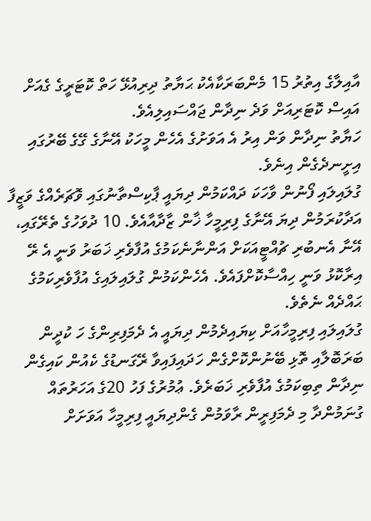އާއިލާގެ އިތުރު 15 މެންބަރަކާއެކު ޙަޔާތު ދިރިއުޅޭ ހަތް ކޮޓަރީގެ ގެއަށް އައިސް ކޮޓަރިއަށް ވަދެ ނިދާން ޖައްސައިލިއެވެ.
ހަޔާތު ނިދާން ވަން އިރު އެ އަވަށުގެ އެހެން މީހަކު އޭނާގެ ގޭގެ ބޭރުގައި އިށީނދެގެން އިނެވެ.
ގުލައިލައި ފޯނުން ވާހަކަ ދައްކަމުން ދިޔައީ ޕާކިސްތާނުގައި ވޮޗަރެއްގެ ވަޒީފާ އަދާކުރަމުން ދިޔަ އޭނާގެ ފިރިމީހާ ޚާން ޒާދާއާއެވެ. 10 ދުވަހުގެ ތެރޭގައި، އޭނާ އެނބުރި ޗުއްޓީއަކަށް އަންނާނެކަމުގެ އުފާވެރި ޚަބަރު ވަނީ އެ ރޭ އިރާކޮޅު ވަނީ ހިއްސާކޮށްފައެވެ. އެހެންކަމުން ގުލައިލައިގެ އުފާވެރިކަމުގެ ޙައްދެއް ނެތެވެ.
ގުލައިލައި ފިރިމީހާއަށް ކިޔައިދެމުން ދިޔައީ އެ ދެމަފިރިންގެ ހަ ކުދީން ބަރަބޮލާއި ތޮޅި ބޭނުންކޮށްގެން ހަދައިފައިވާ ރޭގަނޑުގެ ކެއުން ކައިގެން ނިދާން ތިބިކަމުގެ އުފާވެރި ޚަބަރެވެ. ޢުމުރުގެ ފަހު 20ގެ އަހަރުތައް ގުނަމުންދާ މި ދެމަފިރީން ރާވަމުން ގެންދިޔައީ ފިރިމީހާ އަވަށަށް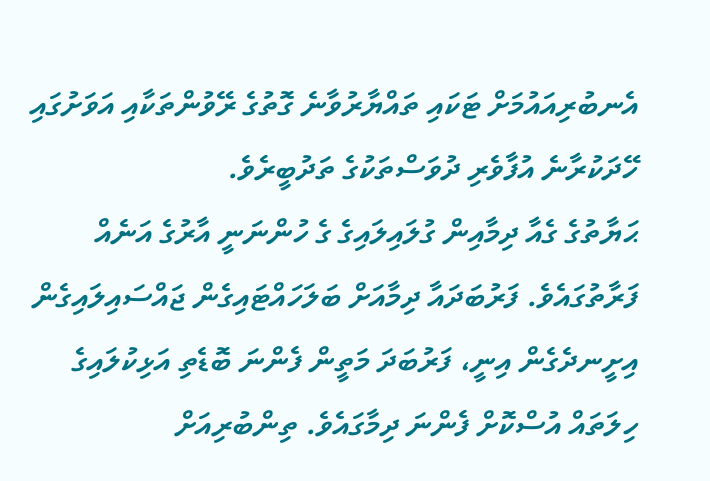އެނބުރިއައުމަށް ޓަކައި ތައްޔާރުވާނެ ގޮތުގެ ރޭވުންތަކާއި އަވަށުގައި ހޭދަކުރާނެ އުފާވެރި ދުވަސްތަކުގެ ތަދުބީރެވެ.
ޙަޔާތުގެ ގެއާ ދިމާއިން ގުލައިލައިގެ ގެ ހުންނަނީ އާރުގެ އަނެއް ފަރާތުގައެވެ. ފަރުބަދައާ ދިމާއަށް ބަލަހައްޓައިގެން ޖައްސައިލައިގެން އިށީނދެގެން އިނީ، ފަރުބަދަ މަތީން ފެންނަ ބޮޑެތި އަޅިކުލައިގެ ހިލަތައް އުސްކޮށް ފެންނަ ދިމާގައެވެ. ތިންބުރިއަށް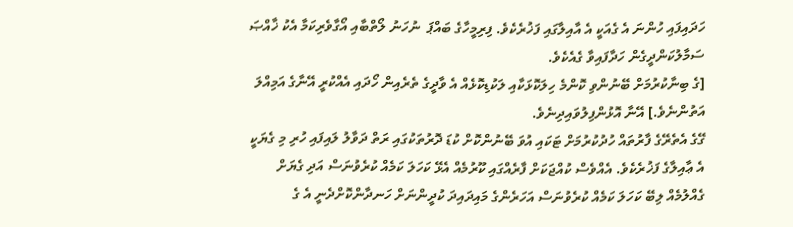ހަދައިފައި ހުންނަ އެ ގެއަކީ އެ އާއިލާގައި ފަޚުރެކެވެ. ފިރިމީހާގެ ބައްޕަ  ނުހަނު ލޯތްބާއި އޯގާވެރިކަމާ އެކު ޚާއްޞަ ސަމާލުކަންދީގެން ހަދާފައިވާ ގެއެކެވެ.
[ގެ ބިނާކުރުމަށް ބޭނުންވި ކޮންމެ ހިލަކޮޅަކާއި ލަކުޑިކޮޅެއް އެ ވާދީގެ ތެރެއިން ހޯދައި އެއްކުރީ އޭނާގެ އަމިއްލަ އަތުންނެވެ.] އޭނާ އޮޅުންފިލުވައިދިނެވެ.
ގޭގެ އެތެރޭގެ ފާރުތައް ހުދުކުރުމަށް ޓަކައި އުވަ ބޭނުންކޮށް ކުޑަ ދޮރުތަކުގައި ރަތް ދަވާލު ލައިފައި ހުރި މި ގެޔަކީ އެ ޢާއިލާގެ ފަޚުރެކެވެ. އެއްވެސް ކުއްޖަކަށް ފާރެއްގައި ކޫރުމެއް އެޅޭ ކަހަލަ ކަމެއް ކުރެވުނަސް އަދި ގެޔަށް ގެއްލުމެއް ލިބޭ ކަހަލަ ކަމެއް ކުރެވުނަސް އަހަރެންގެ މައިދައިދަ ކުދީންނަށް ހަނދާންކޮށްދެނީ އެ ގެ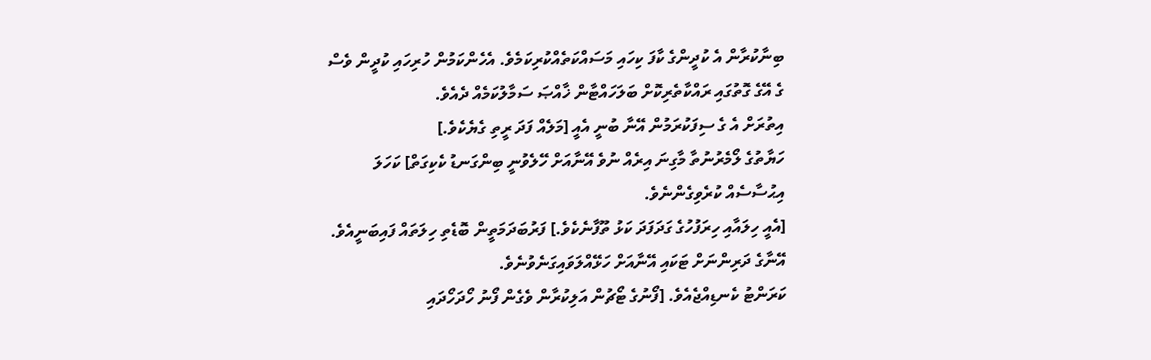ބިނާކުރާން އެ ކުދީންގެ ކާފަ ކިހައި މަސައްކަތެއްކުރިކަމެވެ. އެހެންކަމުން ހުރިހައި ކުދީން ވެސް ގެ އޭގެ ގޮތުގައި ރައްކާތެރިކޮށް ބަލަހައްޓާން ޚާއްޞަ ސަމާލުކަމެއް ދެއެވެ.
އިތުރަށް އެ ގެ ސިފަކުރަމުން އޭނާ ބުނީ އެއީ [މަލެއް ފަދަ ރީތި ގެޔެކެވެ.]
ހަޔާތުގެ ލޯމެރުނުތާ މާގިނަ އިރެއް ނުވެ އޭނާއަށް ހޭލެވުނީ ބިންގަނޑު ކެކިގަތް] ކަހަލަ އިޙުސާސެއް ކުރެވިގެންނެވެ.
[އެއީ ހިލައާއި ހިރަފުހުގެ ގަދަފަދަ ކަޅު ތޫފާނެކެވެ.] ފަރުބަދަމަތީން ބޮޑެތި ހިލަތައް ފައިބަނީއެވެ.
އޭނާގެ ދަރިންނަށް ޓަކައި އޭނާއަށް ހަޅޭއްލަވައިގަނެވުނެވެ.
ކަރަންޓު ކެނޑިއްޖެއެވެ. [ފޯނުގެ ޓޯޗުން އަލިކުރާން ވެގެން ފޯނު ހޯދަހޯދައި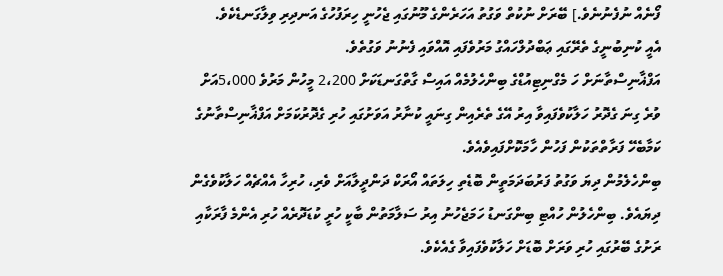ފޯނެއް ނުފެނުނެވެ.] ބޭރަށް ނުކުތް ވަގުތު އަހަރެންގެ މޫނުގައި ޖެހުނީ ހިރަފުހުގެ އަނދިރި ވިލާގަނޑެކެވެ.
އެއީ ކުނިބުނީގެ ތެރޭގައި ޢަބްދުލްހައްގު މަރުވެފައި އޮއްވައި ފެނުނު ވަގުތެވެ.
އަފްޣާނިސްތާނަށް ހަ މެގްނިޓިއުޑްގެ ބިންހެލުމެއް އައިސް ގާތްގަނޑަކަށް 2،200 މީހުން މަރުވެ 5،000އަށް ވުރެ ގިނަ ގެދޮރު ހަލާކުވެފައިވާ އިރު އޭގެ ތެރެއިން ގިނައީ ކުނާރު އަވަށުގައި ހުރި ގެދޮރުކަމަށް އަފްޣާނިސްތާނުގެ ކަމާބެހޭ ފަރާތްތަކުން ފަހުން ހާމަކޮށްފައިވެއެވެ.
ބިންހެލެމުން ދިޔަ ވަގުތު ފަރުބަދަމަތީން ބޮޑެތި ހިލަތައް އޯރަކް ދަންދީލާއަށް ވެރި، ހުރިހާ އެއްޗެއް ހަލާކުވެގެން ދިޔައެވެ. ބިންހެލުން ހުއްޓި ބިންގަނޑު ހަމަޖެހުނު އިރު ސަލާމަތުން ބާކީ ހުރީ ކުޑަދޮރެއް ހުރި އެންމެ ފާރަކާއި ރަށުގެ ބޭރުގައި ހުރި ވަރަށް ބޮޑަށް ހަލާކުވެފައިވާ ގެއެކެވެ.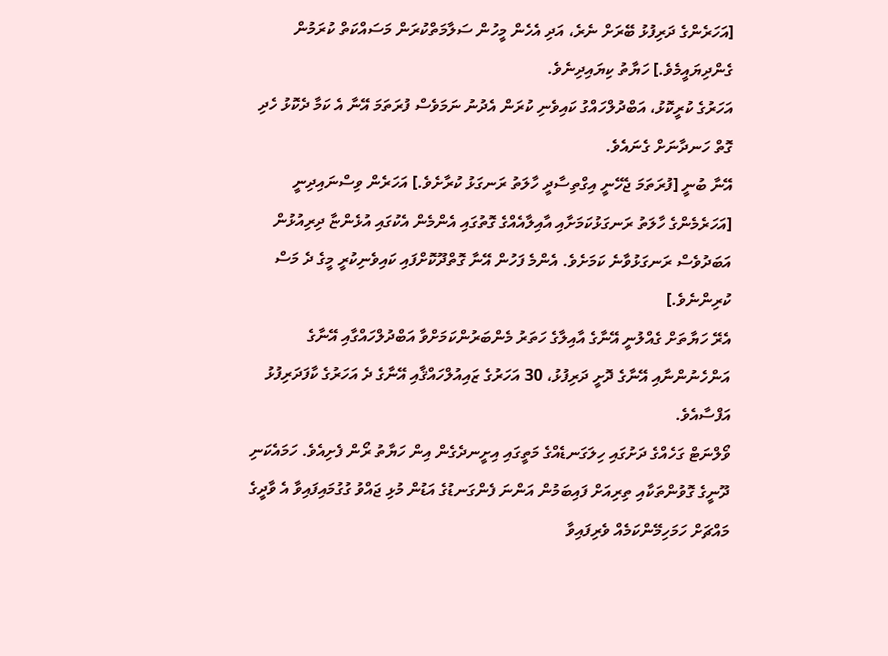[އަހަރެންގެ ދަރިފުޅު ބޭރަށް ނެރެ، އަދި އެހެން މީހުން ސަލާމަތްކުރަން މަސައްކަތް ކުރަމުން ގެންދިޔައީމެވެ.] ހަޔާތު ކިޔައިދިނެވެ.
އަހަރުގެ ކުރީކޮޅު، އަބްދުލްހައްގު ކައިވެނި ކުރަން އެދުނު ނަމަވެސް ފުރަތަމަ އޭނާ އެ ކަމާ ދެކޮޅު ހެދި ގޮތް ހަނދާނަށް ގެނައެވެ.
އޭނާ ބުނީ [ފުރަތަމަ ޖެހޭނީ އިގްތިސާދީ ހާލަތު ރަނގަޅު ކުރާށެވެ.] އަހަރެން ވިސްނައިދިނީ [އަހަރެމެންގެ ހާލަތު ރަނގަޅުކަމަށާއި އާއިލާއެއްގެ ގޮތުގައި އެންމެން އެކުގައި އުޅެންޏާ ދިރިއުޅުން އަބަދުވެސް ރަނގަޅުވާނެ ކަމަށެވެ. އެންމެ ފަހުން އޭނާ ގޮތްދޫކޮށްފައި ކައިވެނިކުރީ މީގެ ދެ މަސް ކުރިންނެވެ.]
އެރޭ ހަޔާތަށް ގެއްލުނީ އޭނާގެ އާއިލާގެ ހަތަރު މެންބަރުންކަމަށްވާ އަބްދުލްހައްގާއި އޭނާގެ އަންހެނުންނާއި އޭނާގެ ދޮށީ ދަރިފުޅު، 30 އަހަރުގެ ޒައިއުލްހައްޤާއި އޭނާގެ ދެ އަހަރުގެ ކާފަދަރިފުޅު އަފްސާއެވެ.
ވޯލްނަޓް ގަހެއްގެ ދަށުގައި ހިލަގަނޑެއްގެ މަތީގައި އިށީނދެގެން އިން ހަޔާތު ރޯން ފެށިއެވެ. ހަމައެކަނި ދޫނީގެ ގޮވުންތަކާއި ތިރިއަށް ފައިބަމުން އަންނަ ފެންގަނޑުގެ އަޑުން މުޅި ޖައްވު ގުގުމައިފައިވާ އެ ވާދީގެ މައްޗަށް ހަމަހިމޭންކަމެއް ވެރިފައިވާ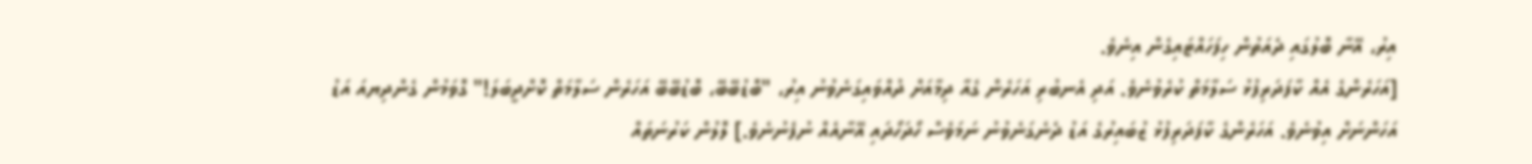އިރު، އޭނާ ބޮލުގައި ދެއަތުން ހިފަހައްޓައިގެން އިނެވެ.
[އަހަރެންގެ އެއް ކާފަދަރިފުޅު ސަލާމަތް ކުރެވުނެވެ. އަދި އެނބުރި އަހަރެން ގެއާ ދިމާއަށް ދުއްވައިގަނެވުނު އިރު، "ބޮޑުބޭބޭ، ބޮޑުބޭބޭ އަހަރެން ސަލާމަތް ކޮށްދީބަލަ!" ގޮވަމުން ގެންދިޔއަ އަޑު އަހަންނަށް އިވުނެވެ. އަހަރެންގެ ކާފަދަރިފުޅު ޒުބައިރުގެ އަޑު ދެނެގަނެވުނު ނަމަވެސް ހޯދަހޯދައި އޭނާއެއް ނުފެނުނެވެ.] ލޮލުން ކަރުނަތައް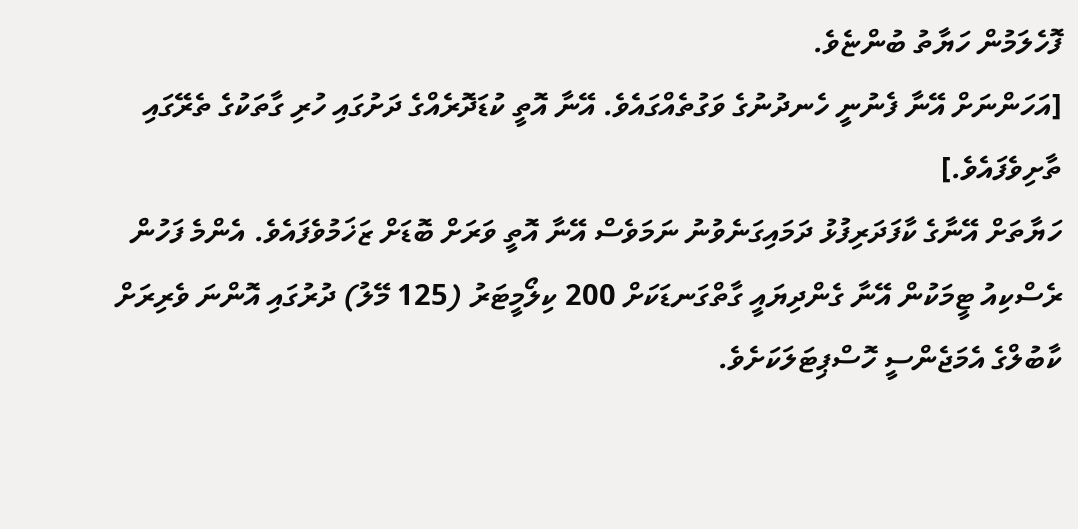ފޮހެލަމުން ހަޔާތު ބުންޏެވެ.
[އަހަންނަށް އޭނާ ފެނުނީ ހެނދުނުގެ ވަގުތެއްގައެވެ. އޭނާ އޮތީ ކުޑަދޮރެއްގެ ދަށުގައި ހުރި ގާތަކުގެ ތެރޭގައި ތާށިވެފައެވެ.]
ހަޔާތަށް އޭނާގެ ކާފަދަރިފުޅު ދަމައިގަނެވުނު ނަމަވެސް އޭނާ އޮތީ ވަރަށް ބޮޑަށް ޒަޚަމުވެފައެވެ. އެންމެ ފަހުން ރެސްކިއު ޓީމަކުން އޭނާ ގެންދިޔައީ ގާތްގަނޑަކަށް 200 ކިލޯމީޓަރު (125 މޭލު) ދުރުގައި އޮންނަ ވެރިރަށް ކާބުލްގެ އެމަޖެންސީ ހޮސްޕިޓަލަކަށެވެ.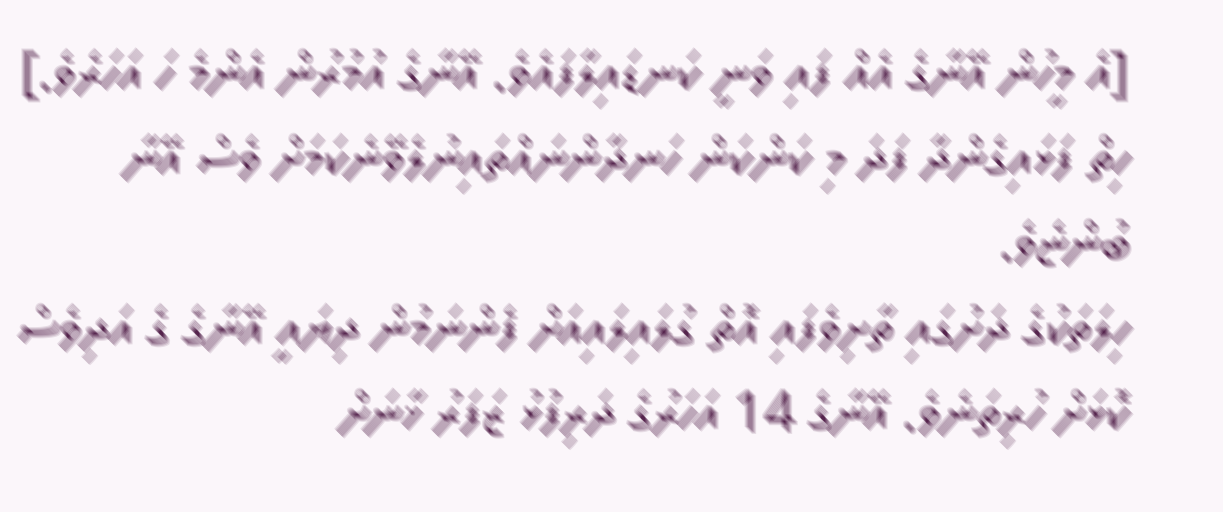[އެ މީހުން އޭނާގެ އެއް ފައި ވަނީ ކަނޑައިލާފައެވެ. އޭނާގެ އުމުރުން އެންމެ ހަ އަހަރެވެ.] ހިތް ފަޅައިގެންދާ ފަދަ މި ކަންކަން ހަނދާންނައްތައިނުލެވޭނެކަމަށް ވެސް އޭނާ ބުންޏެވެ.
ހިލަތަކުގެ ދަށުގައި ތާށިވެފައި އޮތް ގުލައިލައިއަށް ފެންނަމުން ދިޔައީ އޭނާގެ ގެ އަދިވެސް ކޮޅަށް ހުރިތަނެވެ. އޭނާގެ 14 އަހަރުގެ ދަރިފުޅު ޒަފަރު ޚާނަށް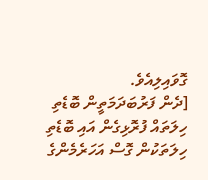ގޮވައިލިއެވެ.
[ދެން ފަރުބަދަމަތީން ބޮޑެތި ހިލަތައް ފުރޮޅިގެން އައި ބޮޑެތި ހިލަތަކުން ގޮސް އަހަރެމެންގެ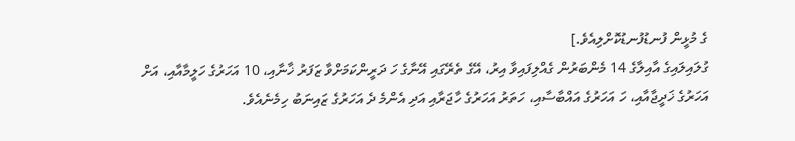ގެ މުޅީން ފުނޑުފުނޑުކޮށްލިއެވެ.]
ގުލައިލައިގެ އާއިލާގެ 14 މެންބަރުން ގެއްލިފައިވާ އިރު، އޭގެ ތެރޭގައި އޭނާގެ ހަ ދަރީންކަމަށްވާ ޒަފަރު ޚާނާއި، 10 އަހަރުގެ ހަލީމާއާއި، އަށް އަހަރުގެ ޚަދީޖާއާއި، ހަ އަހަރުގެ އައްބާސާއި، ހަތަރު އަހަރުގެ ހާޖަރާއި އަދި އެންމެ ދެ އަހަރުގެ ޒައިނަބު ހިމެނެއެވެ.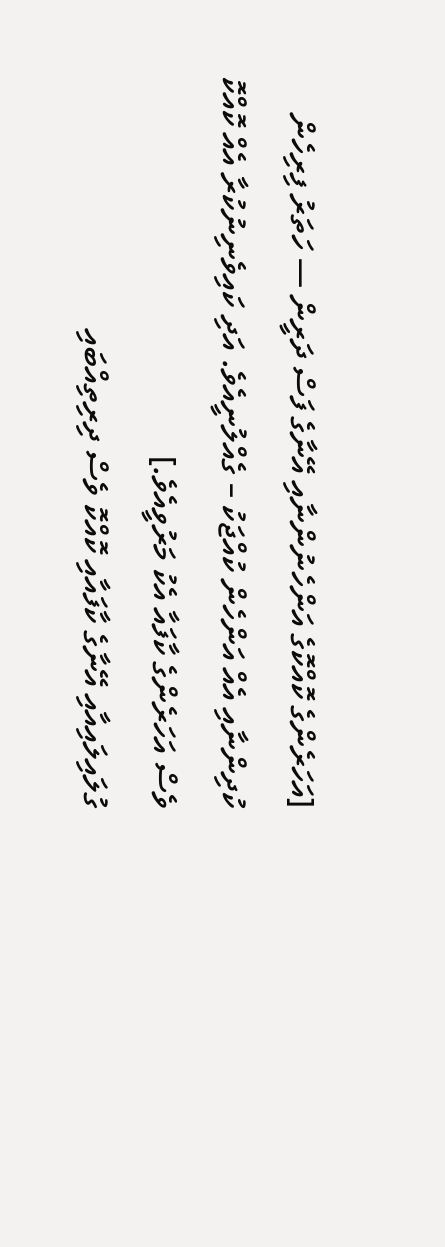[އަހަރެންގެ ކޮއްކޮގެ އަންހެނުންނާއި އޭނާގެ ފަސް ދަރީން — ހަތަރު ފިރިހެން ކުދިންނާއި އެއް އަންހެން ކުއްޖަކު – ގެއްލުނީއެވެ. އަދި ކައިވެނިނުކުރާ އެއް ކޮއްކޮ ވެސް އަހަރެންގެ ކާފައާ އެކު މަރުވީއެވެ.]
ގުލައިލައިއާއި އޭނާގެ ކާފައާއި ކޮއްކޮ ވެސް ދިރިތިއްބައި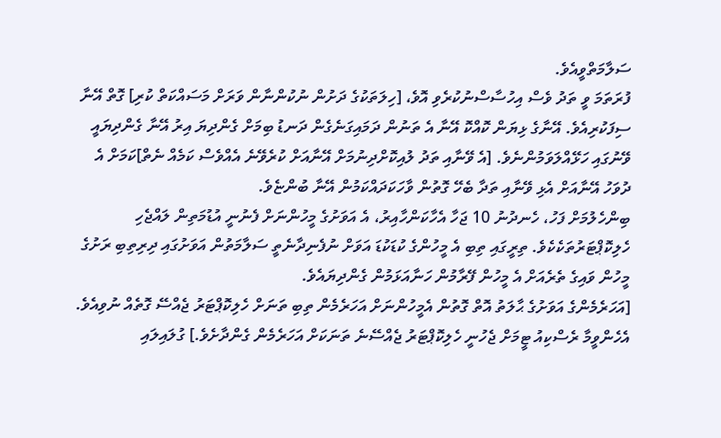ސަލާމަތްވީއެވެ.
ފުރަތަމަ ވީ ތަދު ވެސް އިހުސާސްނުކުރެވި އޮވެ، [ހިލަތަކުގެ ދަށުން ނުކުންނާން ވަރަށް މަސައްކަތް ކުރި] ގޮތް އޭނާ ސިފަކުރިއެވެ. އޭނާގެ ޅިޔަން ކޮއްކޮ އޭނާ އެ ތަނުން ދަމައިގަނެގެން ދަނޑު ބިމަށް ގެންދިޔަ އިރު އޭނާ ގެންދިޔައީ ވޭނުގައި ހަޅޭއްލަވަމުންނެވެ. [އެ ވޭނާއި ތަދު ލުއިކޮށްދިނުމަށް އޭނާއަށް ކުރެވޭނެ އެއްވެސް ކަމެއް ނެތް]ކަމަށް އެ ދުވަހު އޭނާއަށް އެޅި ވޭނާއި ތަދާ ބެހޭ ގޮތުން ވާހަކަދައްކަމުން އޭނާ ބުންޏެވެ.
ބިންހެލުމަށް ފަހު، ހެނދުނު 10 ޖަހާ އެހާކަންހާއިރު، އެ އަވަށުގެ މީހުންނަށް ފެނުނީ އުޑުމަތިން ލައްޖެހި ހެލިކޮޕްޓަރުތަކެކެވެ. ތިރީގައި ތިބި އެ މީހުންގެ ކުޑަކުޑަ އަވަށް ނުފެނިދާނެތީ ސަލާމަތުން އަވަށުގައި ދިރިތިބި ރަށުގެ މީހުން ވައިގެ ތެރެއަށް އެ މީހުން ފޭރާމުން ހަނާއަޅަމުން ގެންދިޔައެވެ.
[އަހަރެމެންގެ އަވަށުގެ ޙާލަތު އޮތް ގޮތުން އެމީހުންނަށް އަހަރެމެން ތިބި ތަނަށް ހެލިކޮޕްޓަރު ޖެއްސޭ ގޮތެއް ނުވިއެވެ. އެހެންވީމާ ރެސްކިއު ޓީމަށް ޖެހުނީ ހެލިކޮޕްޓަރު ޖެއްސޭނެ ތަނަކަށް އަހަރެމެން ގެންދާށެވެ.] ގުލައިލައި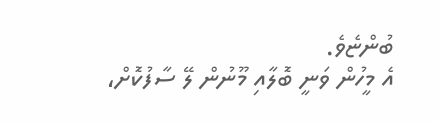ބުންޏެވެ.
އެ މީހުން ވަނީ ބޮލާއި މޫނުން ލޭ ސާފުކޮށް،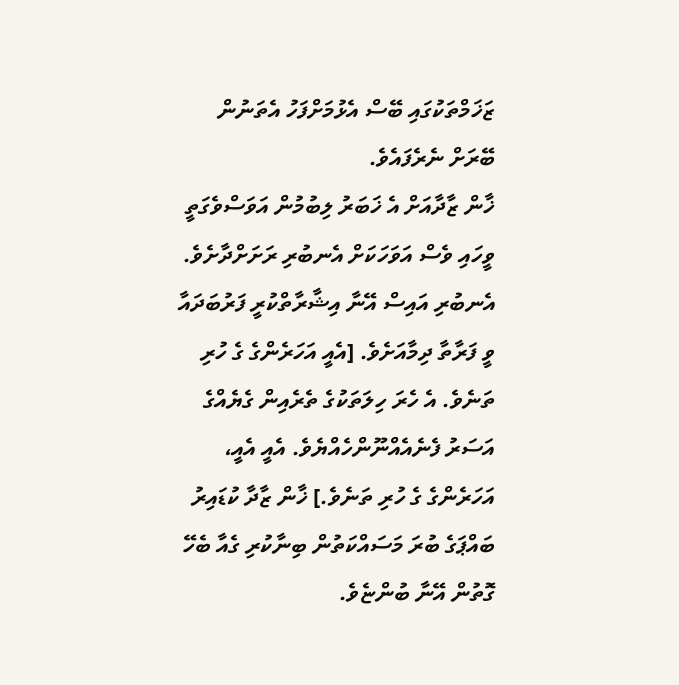ޒަޚަމްތަކުގައި ބޭސް އެޅުމަށްފަހު އެތަނުން ބޭރަށް ނެރެފައެވެ.
ޚާން ޒާދާއަށް އެ ޚަބަރު ލިބުމުން އަވަސްވެގަތީ ވީހައި ވެސް އަވަހަކަށް އެނބުރި ރަށަށްދާށެވެ. އެނބުރި އައިސް އޭނާ އިޝާރާތްކުރީ ފަރުބަދައާ ވީ ފަރާތާ ދިމާއަށެވެ. [އެއީ އަހަރެންގެ ގެ ހުރި ތަނެވެ. އެ ހެރަ ހިލަތަކުގެ ތެރެއިން ގެޔެއްގެ އަސަރު ފެނެއެއްނޫންހެއްޔެވެ. އެއީ އެއީ، އަހަރެންގެ ގެ ހުރި ތަނެވެ.] ޚާން ޒާދާ ކުޑައިރު ބައްޕަގެ ބުރަ މަސައްކަތުން ބިނާކުރި ގެއާ ބެހޭ ގޮތުން އޭނާ ބުންޏެވެ.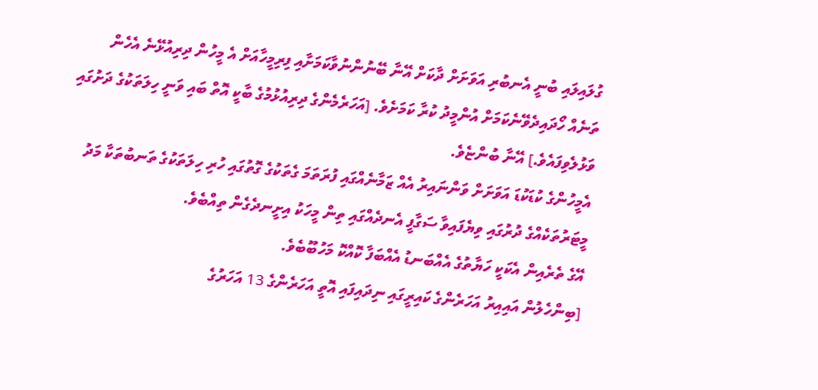ގުލައިލައި ބުނީ އެނބުރި އަވަށަށް ދާކަށް އޭނާ ބޭނުންނުވާކަމަށާއި ފިރިމީހާއަށް އެ މީހުން ދިރިއުޅޭނެ އެހެން ތަނެއް ހޯދައިދެވޭނެކަމަށް އުންމީދު ކުރާ ކަމަށެވެ. [އަހަރެމެންގެ ދިރިއުޅުމުގެ ބާކީ އޮތް ބައި ވަނީ ހިލަތަކުގެ ދަށުގައި ވަޅުލެވިފައެވެ.] އޭނާ ބުންޏެވެ.
އެމީހުންގެ ކުޑަކުޑަ އަވަށަށް ވަންނައިރު އެއް ޒަމާނެއްގައި ފުރަތަމަ ގެތަކުގެ ގޮތުގައި ހުރި ހިލަތަކުގެ ތަނބުތަކާ މަދު މީޓަރުތަކެއްގެ ދުރުގައި ވިޔެފައިވާ ސަގާފީ އެނދެއްގައި ތިން މީހަކު އިށީނދެގެން ތިއްބެވެ.
އޭގެ ތެރެއިން އެކަކީ ހަޔާތުގެ އެއްބަނޑު އެއްބަފާ ކޮއްކޮ މަހުބޫބެވެ.
[ބިންހެލުން އައިއިރު އަހަރެންގެ ކައިރީގައި ނިދައިފައި އޮތީ އަހަރެންގެ 13 އަހަރުގެ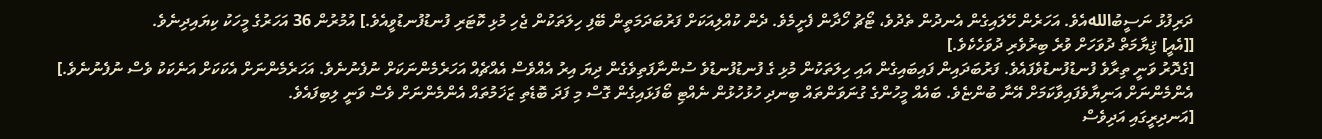ދަރިފުޅު ނަސީބުاللهއެވެ. އަހަރެން ހޭލައިގެން އެނދުން ތެދުވެ، ޓޯޗު ހޯދާން ފެށީމެވެ. ދެން ކުއްލިއަކަށް ފަރުބަދަމަތީން ބޭފި ހިލަތަކުން ޖެހި މުޅި ކޮޓަރި ފުނޑުފުނޑުވީއެވެ.] އުމުރުން 36 އަހަރުގެ މީހަކު ކިޔައިދިނެވެ.
[[އެއީ] ޤިޔާމަތް ދުވަހަށް ވުރެ ބިރުވެރި ދުވަހެކެވެ.]
[ގެދޮރު ވަނީ ތިރާވެ ފުނޑުފުނޑުވެފައެވެ. ފަރުބަދައިން ފައިބައިގެން އައި ހިލަތަކުން މުޅި ގެ ފުނޑުފުނޑުވެ ސުންނާފަތިވެގެން ދިޔަ އިރު އެއްވެސް އެއްޗެއް އަހަރެމެންނަކަށް ނުފެނުނެވެ. އަހަރެމެންނަށް އެކަކަށް އަނެކަކު ވެސް ނުފެނުނެވެ.]
އެންމެންނަށް އަނިޔާވެފައިވާކަމަށް އޭނާ ބުންޏެވެ. ބައެއް މީހުންގެ ގުނަވަންތައް ބިނދި ހުޅުހުޅުން ނެއްޓި ބޯފަޅައިގެން ގޮސް މި ފަދަ ބޮޑެތި ޒަޚަމުތައް އެންމެންނަށް ވެސް ވަނީ ލިބިފައެވެ.
[އަނދިރީގައި އަދިވެސް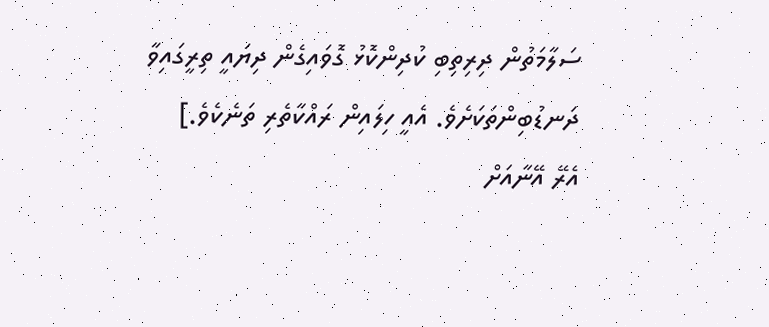ސަލާމަތުން ދިރިތިބި ކުދިންކޮޅު ގޮވައިގެން ދިޔައީ ތިރީގައިވާ ދަނޑުބިންތަކަށެވެ. އެއީ ހިލައިން ރައްކާތެރި ތަނެކެވެ.]
އެރޭ އޭނާއަށް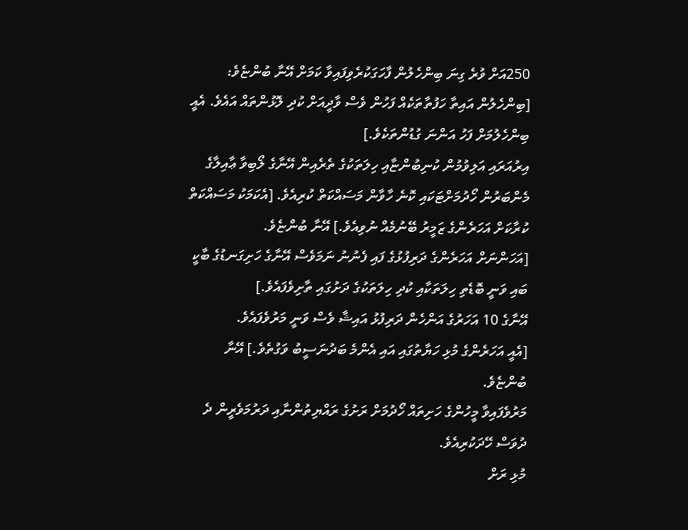250އަށް ވުރެ ގިނަ ބިންހެލުން ފާހަގަކުރެވިފައިވާ ކަމަށް އޭނާ ބުންޏެވެ: [ބިންހެލުން އައިތާ ހަފުތާތަކެއް ފަހުން ވެސް ވާދީއަށް ކުދި ލޮޅުންތައް އައެވެ. އެއީ ބިންހެލުމަށް ފަހު އަންނަ ގުޑުންތަކެވެ.]
އިރުއަރައި އަލިވުމުން ކުނިބުންޏާއި ހިލަތަކުގެ ތެރެއިން އޭނާގެ ލޯބިވާ ޢާއިލާގެ މެންބަރުން ހޯދުމަށްޓަކައި ކޮނެ ހާވާން މަސައްކަތް ކުރިއެވެ. [އެކަމަކު މަސައްކަތް ކުރާކަށް އަހަރެންގެ ޒަމީރު ބޭނުމެއް ނުވިއެވެ.] އޭނާ ބުންޏެވެ.
[އަހަންނަށް އަހަރެންގެ ދަރިފުޅުގެ ފައި ފެނުނު ނަމަވެސް އޭނާގެ ހަށިގަނޑުގެ ބާކީ ބައި ވަނީ ބޮޑެތި ހިލަތަކާއި ކުދި ހިލަތަކުގެ ދަށުގައި ތާށިވެފައެވެ.]
އޭނާގެ 10 އަހަރުގެ އަންހެން ދަރިފުޅު އައިޝާ ވެސް ވަނީ މަރުވެފައެވެ.
[އެއީ އަހަރެންގެ މުޅި ހަޔާތުގައި އައި އެންމެ ބަދުނަސީބު ވަގުތެވެ.] އޭނާ ބުންޏެވެ.
މަރުވެފައިވާ މީހުންގެ ހަށިތައް ހޯދުމަށް ރަށުގެ ރައްޔިތުންނާއި ދަރުމަވެރީން ދެ ދުވަސް ހޭދަކުރިއެވެ.
މުޅި ރަށް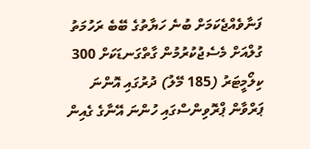ފަނާވެއްޖެކަމަށް ބުނެ ހަޔާތުގެ ބޭބެ ރަހުމަތު ގުލްއަށް މެސެޖުކުރުމުން ގާތްގަނޑަކަށް 300 ކިލޯމީޓަރު (185 މޭލު) ދުރުގައި އޮންނަ ޕަރްވާން ޕްރޮވިންސްގައި ހުންނަ އޭނާގެ ގެއިން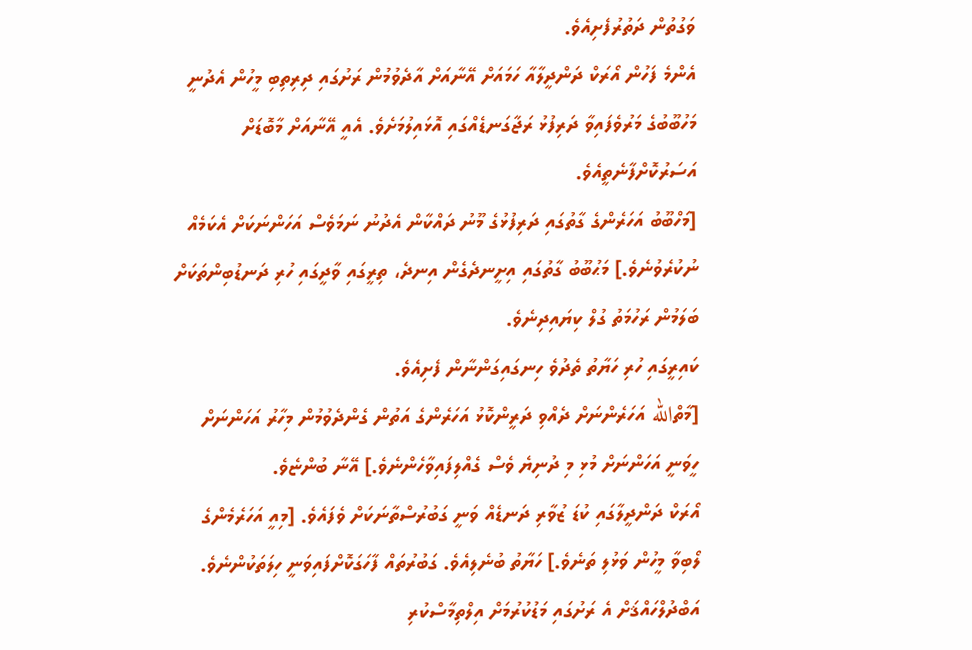ވަގުތުން ދަތުރުފެށިއެވެ.
އެންމެ ފަހުން އޯރަކް ދަންދީލާއާ ހަމައަށް އޭނާއަށް އާދެވުމުން ރަށުގައި ދިރިތިބި މީހުން އެދުނީ މަހުބޫބުގެ މަރުވެފައިވާ ދަރިފުޅު ރަޖާގަނޑެއްގައި އޮޅައިލުމަށެވެ. އެއީ އޭނާއަށް މާބޮޑަށް އަސަރުކޮށްފާނެތީއެވެ.
[މަހްބޫބު އަހަރެންގެ ގާތުގައި ދަރިފުޅުގެ މޫނު ދައްކާން އެދުނު ނަމަވެސް އަހަންނަކަށް އެކަމެއް ނުކުރެވުނެވެ.] މަޙުބޫބު ގާތުގައި އިށީނދެގެން އިނދެ، ތިރީގައި ވާދީގައި ހުރި ދަނޑުބިންތަކަށް ބަލަމުން ރަހުމަތު ގުލް ކިޔައިދިނެވެ.
ކައިރީގައި ހުރި ހަޔާތު ތެދުވެ ހިނގައިގަންނާން ފެށިއެވެ.
[މާތްالله އަހަރެންނަށް ދެއްވި ދަރީންކޮޅު އަހަރެންގެ އަތުން ގެންދެވުމުން މިހާރު އަހަންނަށް ހީވަނީ އަހަންނަށް މުޅި މި ދުނިޔެ ވެސް ގެއްލިފައިވާހެންނެވެ.] އޭނާ ބުންޏެވެ.
އޯރަކް ދަންދީލާގައި ކުޑަ ޒުވާރި ދަނޑެއް ވަނީ ގަބުރުސްތާނަކަށް ވެފައެވެ. [މިއީ އަހަރެމެންގެ ލޯބިވާ މީހުން ވަޅުލި ތަނެވެ.] ހަޔާތު ބުނެލިއެވެ. ގަބުރުތައް ފާހަގަކޮށްފައިވަނީ ހިލަތަކުންނެވެ.
އަބްދުލްހައްޤަށް އެ ރަށުގައި މަޑުކުރުމަށް އިލްތިމާސްކުރި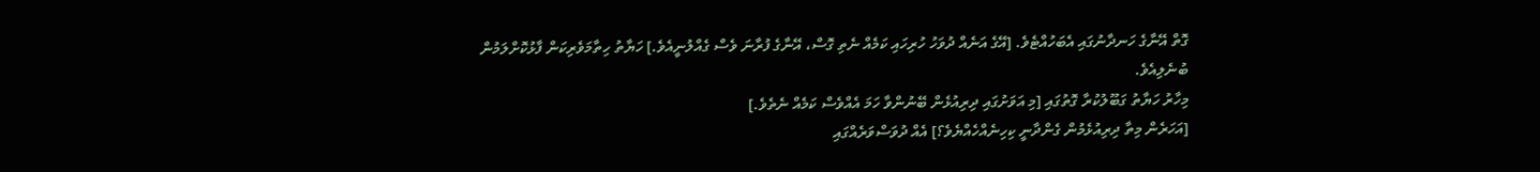ގޮތް އޭނާގެ ހަނދާނުގައި އެބަހުއްޓެވެ. [އޭގެ އަނެއް ދުވަހު ހުރިހައި ކަމެއް ނެތި ގޮސް، އޭނާގެ ފުރާނަ ވެސް ގެއްލުނީއެވެ.] ހަޔާތު ހިތާމަވެރިކަން ފާޅުކޮށްލަމުން ބުނެލިއެވެ.
މިހާރު ހަޔާތު ގަބޫލުކުރާ ގޮތުގައި [މި އަވަށުގައި ދިރިއުޅެން ބޭނުންވާ ހަމަ އެއްވެސް ކަމެއް ނެތެވެ.]
[އަހަރެން މިތާ ދިރިއުޅެމުން ގެންދާނީ ކިހިނެއްހެއްޔެވެ؟] އެއް ދުވަސްވަރެއްގައި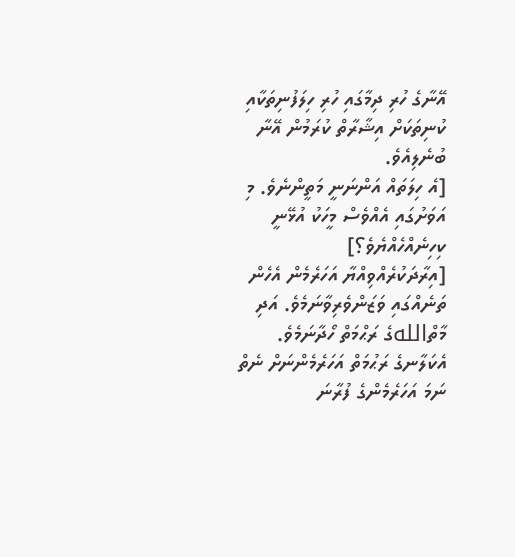އޭނާގެ ހުރި ދިމާގައި ހުރި ހިލަފުނިތަކާއި ކުނިތަކަށް އިޝާރާތް ކުރަމުން އޭނާ ބުނެލިއެވެ.
[އެ ހިލަތައް އަންނަނީ މަތީންނެވެ. މި އަވަށުގައި އެއްވެސް މީހަކު އުޅޭނީ ކިހިނެއްހެއްޔެވެ؟]
[އިރާދަކުރެއްވިއްޔާ އަހަރެމެން އެހެން ތަނެއްގައި ވަޒަންވެރިވާނަމެވެ. އަދި މާތްاللهގެ ރަޙްމަތް ހޯދާނަމެވެ. އެކަލާނގެ ރަޙުމަތް އަހަރެމެންނަށް ނެތް ނަމަ އަހަރެމެންގެ ފުރާނަ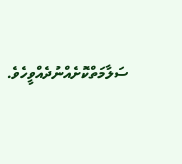ސަލާމަތްކޮށެއްނުދެއްވީހެވެ.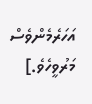އަހަރެމެންވެސް މަރުވީހެވެ.]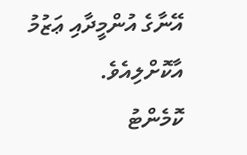އޭނާގެ އުންމީދާއި ޢަޒުމު އާކޮށްލިއެވެ.
ކޮމެންޓު